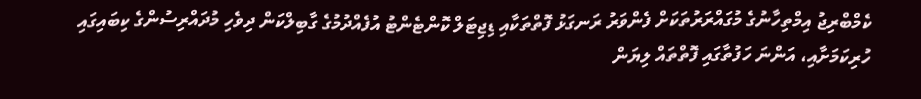ކެމްބްރިޖު އިމްތިހާނުގެ މުގައްރަރުތަކަށް ފެންވަރު ރަނގަޅު ފޮތްތަކާއި ޑިޖިޓަލް ކޮންޓެންޓު އުފެއްދުމުގެ ގާބިލްކަން ދިވެހި މުދައްރިސުންގެ ކިބައިގައި ހުރިކަމަށާއި، އަންނަ ހަފުތާގައި ފޮތްތައް ލިޔަން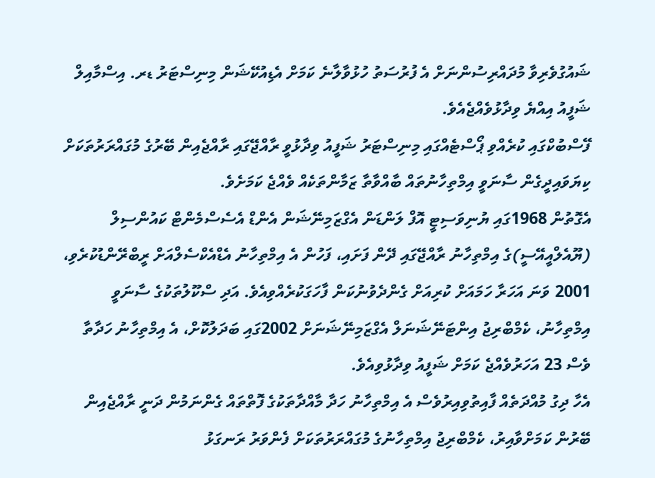ޝައުގުވެރިވާ މުދައްރިސުންނަށް އެ ފުރުސަތު ހުޅުވާލާނެ ކަމަށް އެޑިއުކޭޝަން މިނިސްޓަރު ޑރ. އިސްމާއިލް ޝަފީއު އިއްޔެ ވިދާޅުވެއްޖެއެވެ.
ފޭސްބުކްގައި ކުރެއްވި ޕޯސްޓެއްގައި މިނިސްޓަރު ޝަފީއު ވިދާޅުވީ ރާއްޖޭގައި ރާއްޖެއިން ބޭރުގެ މުގައްރަރުތަކަށް ކިޔަވައިދީގެން ސާނަވީ އިމްތިހާނުތައް ބާއްވާތާ ޒަމާންތަކެއް ވެއްޖެ ކަމަށެވެ.
އެގޮތުން 1968ގައި ޔުނިވަސިޓީ އޮފް ލަންޑަން އެގްޒަމިނޭޝަން އެންޑް އެސެސްމެންޓް ކައުންސިލް (ޔޫއެލްއީއޭސީ)ގެ އިމްތިހާނު ރާއްޖޭގައި ދޭން ފަށައި، ފަހުން އެ އިމްތިހާނު އެޑްއެކްސެލްއަށް ރީބްރޭންޑުކުރެވި، 2001 ވަނަ އަހަރާ ހަމައަށް ކުރިއަށް ގެންދެވުނުކަން ފާހަގަކުރެއްވިއެވެ. އަދި ސްކޫލުތަކުގެ ސާނަވީ އިމްތިހާނު، ކެމްބްރިޖު އިންޓަނޭޝަނަލް އެގްޒަމިނޭޝަނަށް 2002ގައި ބަދަލުކޮށް، އެ އިމްތިހާނު ހަދާތާ ވެސް 23 އަހަރުވެއްޖެ ކަމަށް ޝަފީއު ވިދާޅުވިއެވެ.
އެހާ ދިގު މުއްދަތެއް ފާއިތުވިއިރުވެސް އެ އިމްތިހާނު ހަދާ މާއްދާތަކުގެ ފޮތްތައް ގެންނަމުން ދަނީ ރާއްޖެއިން ބޭރުން ކަމަށްވާއިރު، ކެމްބްރިޖު އިމްތިހާނުގެ މުގައްރަރުތަކަށް ފެންވަރު ރަނގަޅު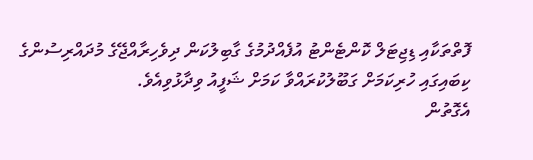ފޮތްތަކާއި ޑިޖިޓަލް ކޮންޓެންޓު އުފެއްދުމުގެ ގާބިލުކަން ދިވެހިރާއްޖޭގެ މުދައްރިސުންގެ ކިބައިގައި ހުރިކަމަށް ގަބޫލުކުރައްވާ ކަމަށް ޝަފީއު ވިދާޅުވިއެވެ.
އެގޮތުން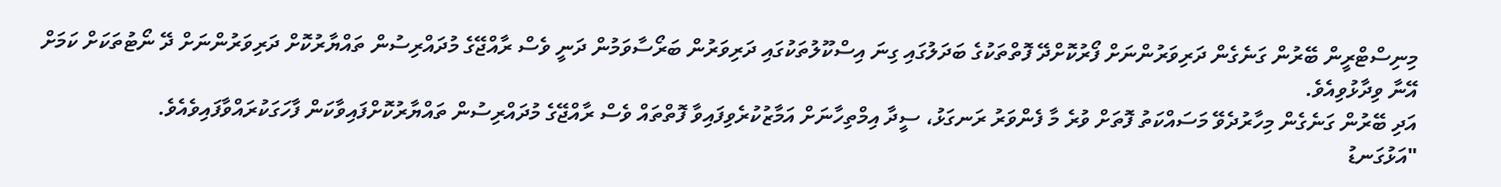މިނިސްޓްރީން ބޭރުން ގަނެގެން ދަރިވަރުންނަށް ފޯރުކޮށްދޭ ފޮތްތަކުގެ ބަދަލުގައި ގިނަ އިސްކޫލުތަކުގައި ދަރިވަރުން ބަރޯސާވަމުން ދަނީ ވެސް ރާއްޖޭގެ މުދައްރިސުން ތައްޔާރުކޮށް ދަރިވަރުންނަށް ދޭ ނޯޓުތަކަށް ކަމަށް އޭނާ ވިދާޅުވިއެވެ.
އަދި ބޭރުން ގަނެގެން މިހާރުދެވޭ މަސައްކަތު ފޮތަށް ވުރެ މާ ފެންވަރު ރަނގަޅު، ސީދާ އިމްތިހާނަށް އަމާޒުކުރެވިފައިވާ ފޮތްތައް ވެސް ރާއްޖޭގެ މުދައްރިސުން ތައްޔާރުކޮށްފައިވާކަން ފާހަގަކުރައްވާފައިވެއެވެ.
"އަޅުގަނޑު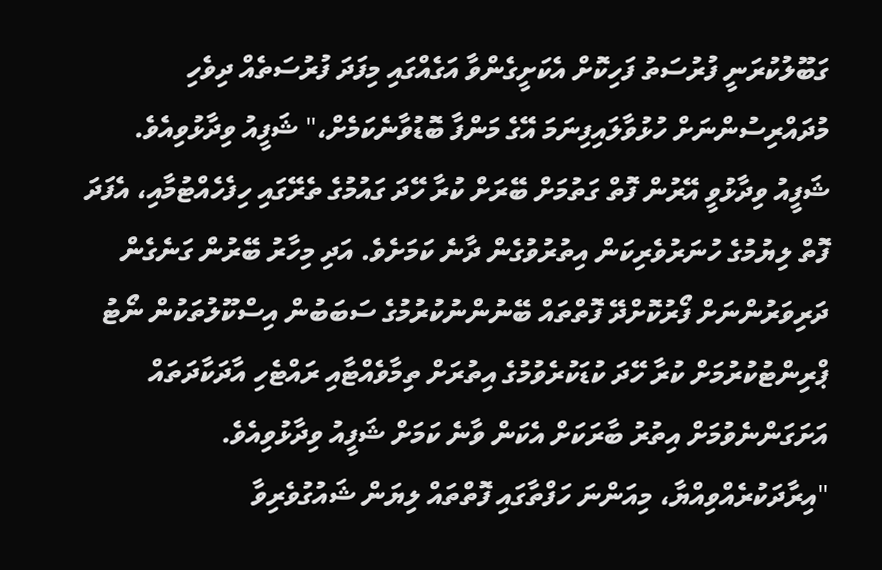ގަބޫލުކުރަނީ ފުރުސަތު ފަހިކޮށް އެކަށީގެންވާ އަގެއްގައި މިފަދަ ފުރުސަތެއް ދިވެހި މުދައްރިސުންނަށް ހުޅުވާލައިފިނަމަ އޭގެ މަންފާ ބޮޑުވާނެކަމެށް،" ޝަފީއު ވިދާޅުވިއެވެ.
ޝަފީއު ވިދާޅުވީ އޭރުން ފޮތް ގަތުމަށް ބޭރަށް ކުރާ ހޭދަ ގައުމުގެ ތެރޭގައި ހިފެހެއްޓުމާއި، އެފަދަ ފޮތް ލިޔުމުގެ ހުނަރުވެރިކަން އިތުރުވުގެން ދާނެ ކަމަށެވެ. އަދި މިހާރު ބޭރުން ގަނެގެން ދަރިވަރުންނަށް ފޯރުކޮށްދޭ ފޮތްތައް ބޭނުންނުކުރުމުގެ ސަބަބުން އިސްކޫލުތަކުން ނޯޓު ޕްރިންޓުކުރުމަށް ކުރާ ހޭދަ ކުޑަކުރެވުމުގެ އިތުރަށް ތިމާވެއްޓާއި ރައްޓެހި އާދަކާދަތައް އަށަގަންނެވުމަށް އިތުރު ބާރަކަށް އެކަން ވާނެ ކަމަށް ޝަފީއު ވިދާޅުވިއެވެ.
"އިރާދަކުރެއްވިއްޔާ، މިއަންނަ ހަފްތާގައި ފޮތްތައް ލިޔަން ޝައުގުވެރިވާ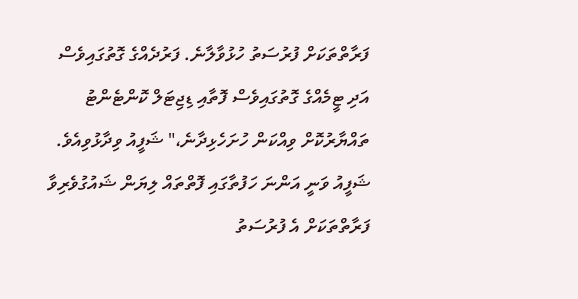ފަރާތްތަކަށް ފުރުސަތު ހުޅުވާލާނެ. ފަރުދެއްގެ ގޮތުގައިވެސް އަދި ޓީމެއްގެ ގޮތުގައިވެސް ފޮތާއި ޑިޖިޓަލް ކޮންޓެންޓު ތައްޔާރުކޮށް ވިއްކަން ހުށަހެޅިދާނެ،" ޝަފީއު ވިދާޅުވިއެވެ.
ޝަފީއު ވަނީ އަންނަ ހަފުތާގައި ފޮތްތައް ލިޔަން ޝައުގުވެރިވާ ފަރާތްތަކަށް އެ ފުރުސަތު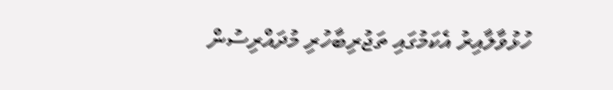ހުޅުވާލާއިރު އެކަމުގައި ތަޖުރިބާހުރި މުދައްރިސުން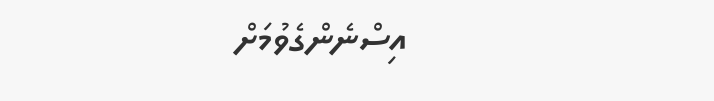އިސްނެންގެވުމަށް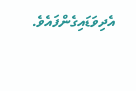އެދިވަޑައިގެންފައެވެ.